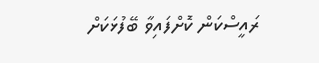ރައީސްކަން ކޮށްފައިވާ ބޭފުޅަކަށް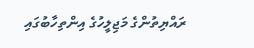ރައްޔިތުންގެ މަޖިލީހުގެ އިންތިހާބުގައި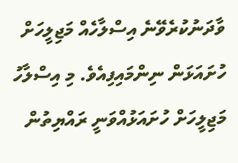ވާދަނުކުރެވޭނެ އިސްލާހެއް މަޖިލީހަށް ހުށައަޅަން ނިންމައިފިއެވެ. މި އިސްލާހު މަޖިލީހަށް ހުށައަޅުއްވަނީ ރައްޔިތުން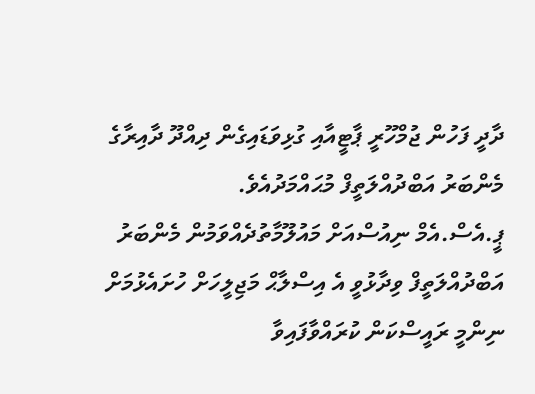ދާދީ ފަހުން ޖުމްހޫރީ ޕާޓީއާއި ގުޅިވަޑައިގެން ދިއްދޫ ދާއިރާގެ މެންބަރު އަބްދުއްލަތީފް މުޙައްމަދުއެވެ.
ޕީ.އެސް.އެމް ނިއުސްއަށް މައުލޫމާތުދެއްވަމުން މެންބަރު އަބްދުއްލަތީފް ވިދާޅުވީ އެ އިސްލާޙް މަޖިލީހަށް ހުށައެޅުމަށް ނިންމީ ރައީސްކަން ކުރައްވާފައިވާ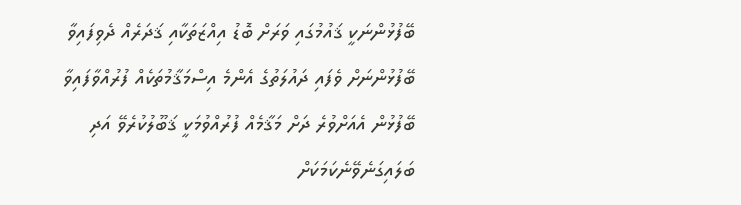ބޭފުޅުންނަކީ ޤައުމުގައި ވަރަށް ބޮޑު އިއްޒަތަކާއި ޤަދަރެއް ދެވިފައިވާ ބޭފުޅުންނަށް ވެފައި ދައުލަތުގެ އެންމެ އިސްމަޤާމުތަކެއް ފުރުއްވާފައިވާ ބޭފުޅުން އެއަށްވުރެ ދަށް މަޤާމެއް ފުރުއްވުމަކީ ޤަބޫލުކުރެވޭ އަދި ބަލައިގަނެވޭނެކަމަކަށް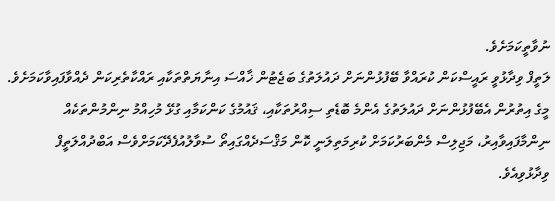ނުވާތީކަމަށެވެ.
ލަތީފް ވިދާޅުވީ ރައީސްކަން ކުރައްވާ ބޭފުޅުންނަށް ދައުލަތުގެ ބަޖެޓުން ޚާއްސަ އިނާޔަތްތަކާއި ރައްކާތެރިކަން ދެއްވާފައިވާކަމަށެވެ. މީގެ އިތުރުން އެބޭފުޅުންނަށް ދައުލަތުގެ އެންމެ ބޮޑެތި ސިއްރުތަކާއި، ޤައުމުގެ ކަންކަމާއި ގުޅޭ މުހިއްމު ނިންމުންތަކެއް ނިންމާފައިވާއިރު، މަޖިލިސް މެންބަރުކަމަށް ކުރިމަތިލަނީ ކޮން މަޤްސަދެއްގައިތޯ ސުވާލުއުފެދޭކަމަށްވެސް އަބްދުއްލަތީފް ވިދާޅުވިއެވެ.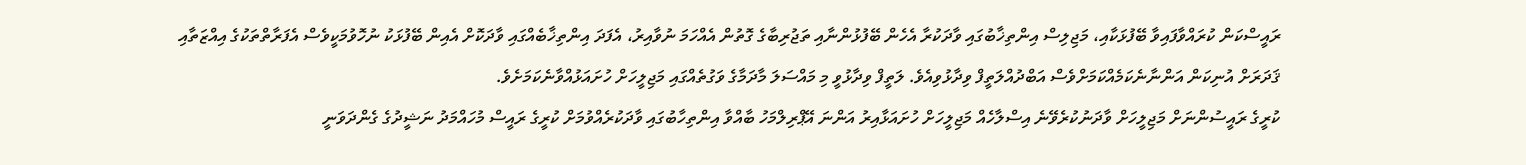ރައީސްކަން ކުރައްވާފައިވާ ބޭފުޅަކާއި، މަޖިލިސް އިންތިޚާބުގައި ވާދަކުރާ އެހެން ބޭފުޅުންނާއި ތަޖުރިބާގެ ގޮތުން އެއްހަމަ ނުވާއިރު، އެފަދަ އިންތިޚާބެއްގައި ވާދަކޮށް އެއިން ބޭފުޅަކު ނުހޮވުމަކީވެސް އެފަރާތްތަކުގެ އިއްޒަތާއި ޤަދަރަށް އުނިކަން އަންނާނެކަމެއްކަމަށްވެސް އަބްދުއްލަތީފް ވިދާޅުވިއެވެ. ލަތީފް ވިދާޅުވީ މި މައްސަލަ މާދަމާގެ ވަގުތެއްގައި މަޖިލީހަށް ހުށައަޅުއްވާނެކަމަށެވެ.
ކުރީގެ ރައީސުންނަށް މަޖިލީހަށް ވާދަނުކުރެވޭނެ އިސްލާހެއް މަޖިލީހަށް ހުށައަޅާއިރު އަންނަ އޭޕްރިލްމަހު ބާއްވާ އިންތިހާބުގައި ވާދަކުރެއްވުމަށް ކުރީގެ ރައީސް މުހައްމަދު ނަޝީދުގެ ގެންދަވަނީ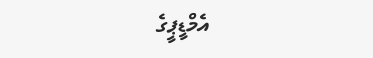އެމްޑީޕީގެ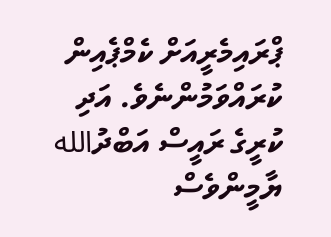ޕްރައިމެރީއަށް ކެމްޕެއިން ކުރައްވަމުންނެވެ. އަދި ކުރީގެ ރައީސް އަބްދުالله ޔާމީންވެސް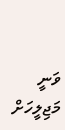ވަނީ މަޖިލީހަށް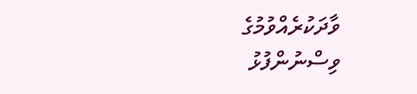ވާދަކުރެއްވުމުގެ ވިސްނުންފުޅު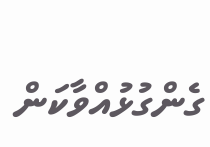ގެންގުޅުއްވާކަން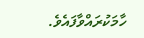ހާމަކުރައްވާފައެވެ.